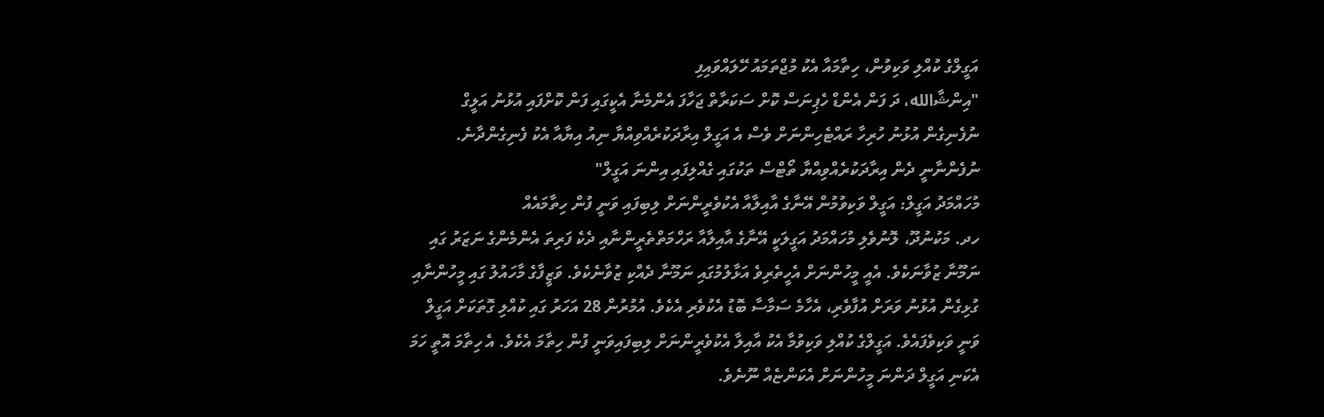އަގީލްގެ ކުއްލި ވަކިވުން، ހިތާމައާ އެކު މުޖްތަމައު ހޭލައްވައިފި
"އިންޝާالله، ދަ ފަން އެންޑް ހެޕިނަސް ކޮށް ސަކަރާތް ޖަހާފަ އެންމެނާ އެކީގައި ފަން ކޮށްފައި އުޅުނު އަލީގް ނުފެނިގެން އުޅުނު ހުރިހާ ރައްޓެހިންނަށް ވެސް އެ އަގީލް އިރާދަކުރެއްވިއްޔާ ނިއު އިޔާއާ އެކު ފެނިގެންދާނެ. ނުފެންނާނީ ދެން އިރާދަކުރެއްވިއްޔާ ތޯޓްސް ތަކުގައި ގެއްލިފައި އިންނަ އަގީލް"
މުހައްމަދު އަގީލް: އަގީލް ވަކިވުމުން އޭނާގެ އާއިލާއާ އެކުވެރީންނަށް ލިބިފައި ވަނީ ފުން ހިތާމައެއް
ހދ. މަކުނުދޫ، ލޮނުވެލި މުހައްމަދު އަގީލަކީ އޭނާގެ އާއިލާއާ ރަހްމަތްތެރީންނާއި ދެކެ ފަރިތަ އެންމެންގެ ނަޒަރު ގައި ނަމޫނާ ޒުވާނަކެވެ. އެއީ މީހުންނަށް އެހީތެރިވެ އަޅާލުމުގައި ނަމޫނާ ދެއްކި ޒުވާނެކެވެ. ވަޒީފާގެ މާހައުލު ގައި މީހުންނާއި ގުޅިގެން އުޅުނު ވަރަށް އުފާވެރި، އެހާމެ ސަމާސާ ބޮޑު އެކުވެރި އެކެވެ. އުމުރުން 28 އަހަރު ގައި ކުއްލި ގޮތަކަށް އަގީލް ވަނީ ވަކިވެފައެވެ. އަގީލްގެ ކުއްލި ވަކިވުމާ އެކު އާއިލާ އެކުވެރީންނަށް ލިބިފައިވަނީ ފުން ހިތާމަ އެކެވެ. އެ ހިތާމަ އޮތީ ހަމަ އެކަނި އަގީލް ދަންނަ މީހުންނަށް އެކަންޏެއް ނޫނެވެ.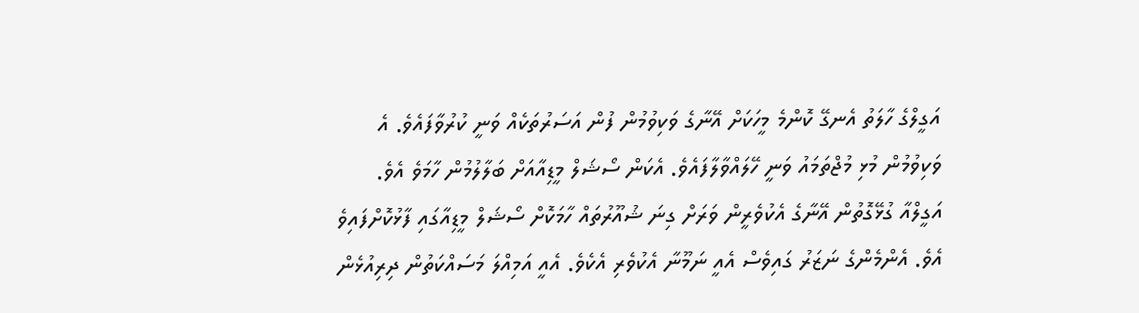އަގީލްގެ ހާލަތު އެނގޭ ކޮންމެ މީހަކަށް އޭނާގެ ވަކިވުމުން ފުން އަސަރުތަކެއް ވަނީ ކުރުވާފައެވެ. އެ ވަކިވުމުން މުޅި މުޖްތަމައު ވަނީ ހޭލައްވާލާފައެވެ. އެކަން ސޯޝަލް މީޑިއާއަށް ބަލާލުމުން ހާމަވެ އެވެ.
އަގީލްއާ ގުޅޭގޮތުން އޭނާގެ އެކުވެރީން ވަރަށް ގިނަ ޝުއޫރުތައް ހާމަކޮށް ސޯޝަލް މީޑިއާގައި ފާޅުކޮށްފައިވެ އެވެ. އެންމެންގެ ނަޒަރު ގައިވެސް އެއީ ނަމޫނާ އެކުވެރި އެކެވެ. އެއީ އަމިއްލަ މަސައްކަތުން ދިރިއުޅެން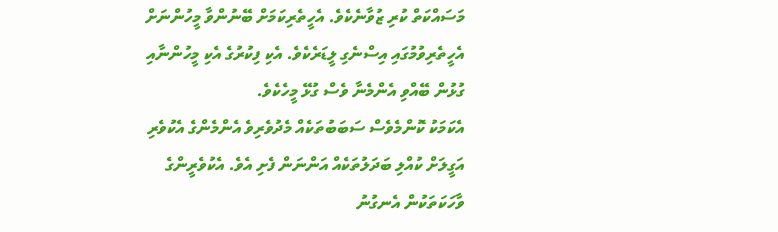މަސައްކަތް ކުރި ޒުވާނެކެވެ. އެހީތެރިކަމަށް ބޭނުންވާ މީހުންނަށް އެހީތެރިވުމުގައި އިސްނެގި ލީޑަރެކެވެ. އެކި ފިކުރުގެ އެކި މީހުންނާއި ގުޅުން ބޭއްވި އެންމެނާ ވެސް ގުޅޭ މީހެކެވެ.
އެކަމަކު ކޮންމެވެސް ސަބަބުތަކެއް މެދުވެރިވެ އެންމެންގެ އެކުވެރި އަގީލަށް ކުއްލި ބަދަލުތަކެއް އަންނަން ފެށި އެވެ. އެކުވެރީންގެ ވާހަކަތަކުން އެނގުނު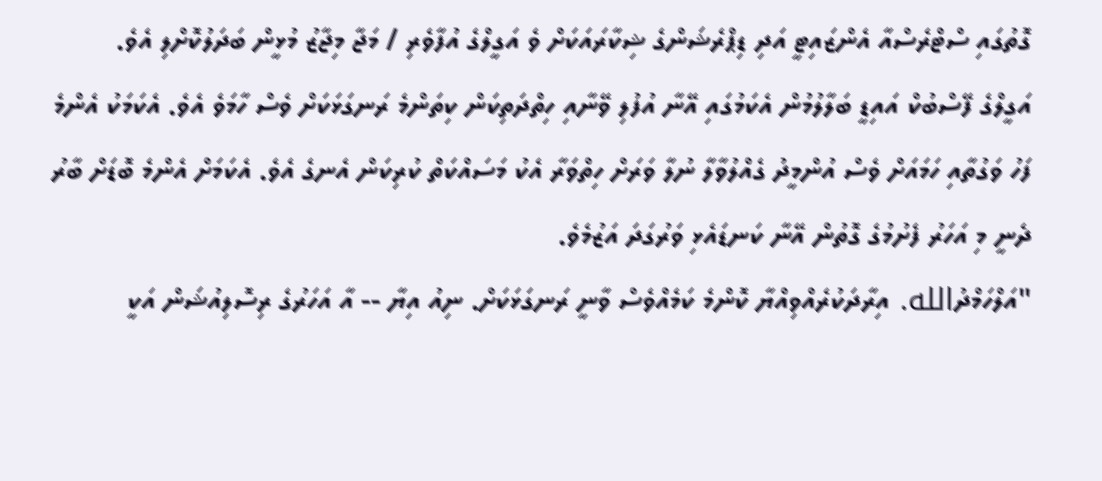ގޮތުގައި ސްޓްރެސްއާ އެންޒައިޓީ އަދި ޑިޕްރެޝަންގެ ޝިކާރައަކަށް ވެ އަގީލްގެ އުފާވެރި / މަޖާ މިޖާޒު މުޅީން ބަދަލުކޮށްލި އެވެ.
އަގީލްގެ ފޭސްބުކް އައިޑީ ބަލާލުމުން އެކަމުގައި އޭނާ އުފުލި ވޭނާއި ހިތްދަތިކަން ކިތަންމެ ރަނގަޅަކަށް ވެސް ހާމަވެ އެވެ. އެކަމަކު އެންމެ ފަހު ވަގުތާއި ހަމައަށް ވެސް އުންމީދު ގެއްލުވާލާ ނުލާ ވަރަށް ހިތްވަރާ އެކު މަސައްކަތް ކުރިކަން އެނގެ އެވެ. އެކަމަށް އެންމެ ބޮޑަށް ބާރު ދެނީ މި އަހަރު ފެށުމުގެ ގޮތުން އޭނާ ކަނޑައެޅި ވަރުގަދަ އަޒުމެވެ.
"އަލްހަމްދުالله. އިރާދަކުރެއްވިއްޔާ ކޮންމެ ކަމެއްވެސް ވާނީ ރަނގަޅަކަށް. ނިއު އިޔާ -- އާ އަހަރުގެ ރިސޮލިއުޝަން އަކީ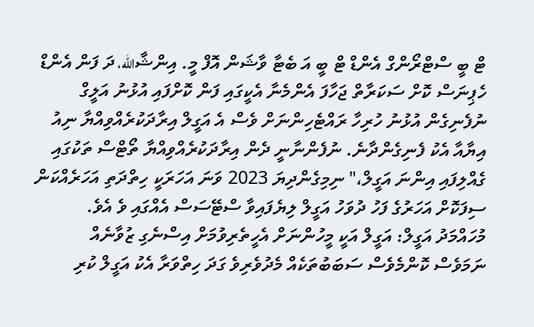ޓް ބީ ސްޓްރޯންގް އެންޑް ޓް ބީ އަ ބެޓާ ވާޝަން އޮފް މީ. އިންޝާالله، ދަ ފަން އެންޑް ހެޕިނަސް ކޮށް ސަކަރާތް ޖަހާފަ އެންމެނާ އެކީގައި ފަން ކޮށްފައި އުޅުނު އަލީގް ނުފެނިގެން އުޅުނު ހުރިހާ ރައްޓެހިންނަށް ވެސް އެ އަގީލް އިރާދަކުރެއްވިއްޔާ ނިއު އިޔާއާ އެކު ފެނިގެންދާނެ. ނުފެންނާނީ ދެން އިރާދަކުރެއްވިއްޔާ ތޯޓްސް ތަކުގައި ގެއްލިފައި އިންނަ އަގީލް،" ނިމިގެންދިޔަ 2023 ވަނަ އަހަރަކީ ހިތްދަތި އަހަރެއްކަން ސިފަކޮށް އަހަރުގެ ފަހު ދުވަހު އަގީލް ލިޔެފައިވާ ސްޓޭސަސް އެއްގައި ވެ އެވެ.
މުހައްމަދު އަގީލް: އަގީލް އަކީ މީހުންނަށް އެހީތެރިވުމަށް އިސްނެގި ޒުވާނެއް
ނަމަވެސް ކޮންމެވެސް ސަބަބުތަކެއް މެދުވެރިވެ ގަދަ ހިތްވަރާ އެކު އަގީލް ކުރި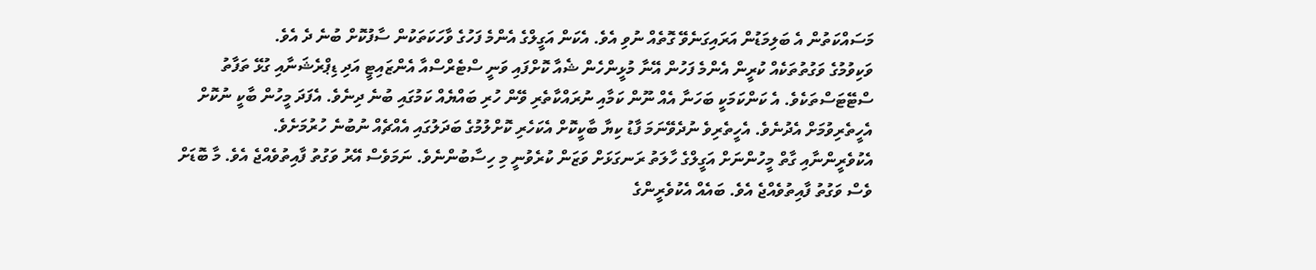މަސައްކަތުން އެ ބަލިމަޑުން އަރައިގަނެވޭ ގޮތެއް ނުވި އެވެ. އެކަން އަގީލްގެ އެންމެ ފަހުގެ ވާހަކަތަކުން ސާފުކޮށް ބުނެ ދެ އެވެ.
ވަކިވުމުގެ ވަގުތުތަކެއް ކުރީން އެންމެ ފަހުން އޭނާ މުޅީންހެން ޝެއާ ކޮށްފައި ވަނީ ސްޓެރްސްއާ އެންޒައިޓީ އަދި ޑިޕްރެޝަނާއި ގުޅޭ ތަފާތު ސްޓޭޓަސްތަކެވެ. އެ ކަންކަމަކީ ބަހަނާ އެއް ނޫން ކަމާއި ނުރައްކާތެރި ވޭން ހުރި ބައްޔެއް ކަމުގައި ބުނެ ދިނެވެ. އެފަދަ މީހުން ބާކީ ނުކޮށް އެހީތެރިވުމަށް އެދުނެވެ. އެހީތެރިވެ ނުދެވޭނަމަ ފާޑު ކިޔާ ބާކީކޮށް އެކަހެރި ކޮށްލުމުގެ ބަދަލުގައި އެއްޗެއް ނުބުނެ ހުރުމަށެވެ.
އެކުވެރީންނާއި ގާތް މީހުންނަށް އަގީލްގެ ހާލަތު ރަނގަޅަށް ވަޒަން ކުރެވުނީ މި ހިސާބުންނެވެ. ނަމަވެސް އޭރު ވަގުތު ފާއިތުވެއްޖެ އެވެ. މާ ބޮޑަށް ވެސް ވަގުތު ފާއިތުވެއްޖެ އެވެ. ބައެއް އެކުވެރީންގެ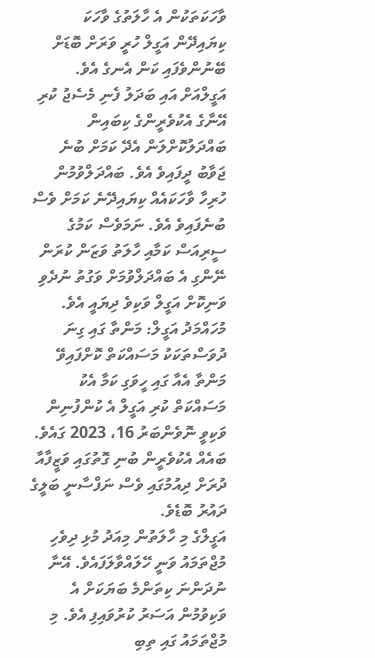ވާހަކަތަކުން އެ ހާލަތުގެ ވާހަކަ ކިޔައިދޭން އަގީލް ހުރީ ވަރަށް ބޮޑަށް ބޭނުންވެފައި ކަން އެނގެ އެވެ.
އަގީލްއަށް އައި ބަދަލު ފެނި މެސެޖު ކުރި އޭނާގެ އެކުވެރީންގެ ކިބައިން ބައްދަލުކޮށްލަން އެދޭ ކަމަށް ބުނެ ޖަވާބު ދީފައިވެ އެވެ. ބައްދަލްވުމުން ހުރިހާ ވާހަކައެއް ކިޔައިދޭނެ ކަމަށް ވެސް ބުނެފައިވެ އެވެ. ނަމަވެސް ކަމުގެ ސީރިއަސް ކަމާއި ހާލަތު ވަޒަން ކުރަން ނޭންގި އެ ބައްދަލްވުމަށް ވަގުތު ނުދެވި ވަނިކޮށް އަގީލް ވަކިވެ ދިޔައީ އެވެ.
މުހައްމަދު އަގީލް: މަންތާ ގައި ގިނަ ދުވަސްތަކަކު މަސައްކަތް ކޮށްފައިވޭ
މަންތާ އެއާ ގައި ހީވަގި ކަމާ އެކު މަސައްކަތް ކުރި އަގީލް އެ ކުންފުނިން ވަކިވީ ނޮވެންބަރު 16، 2023 ގައެވެ. ބައެއް އެކުވެރީން ބުނި ގޮތުގައި ވަޒީފާއާ ދުރަށް ދިއުމުގައި ވެސް ނަފްސާނީ ބަލީގެ ދައުރު ބޮޑެވެ.
އަގީލްގެ މި ހާލަތުން މިއަދު މުޅި ދިވެހި މުޖްތަމައު ވަނީ ހޭލައްވާލަފައެވެ. އޭނާ ނުދަންނަ ކިތަންމެ ބަޔަކަށް އެ ވަކިވުމުން އަސަރު ކުރުވައިފި އެވެ. މި މުޖްތަމައު ގައި ތިބި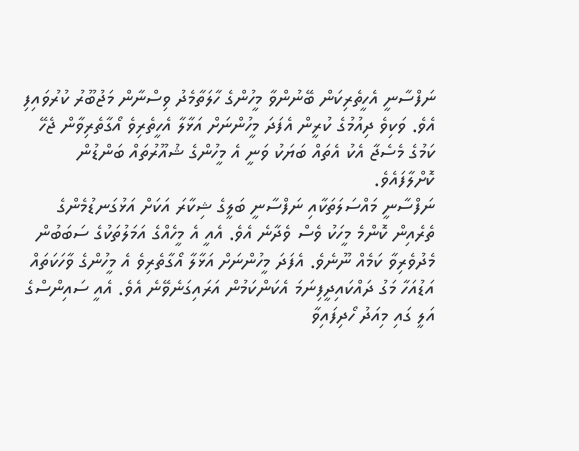ނަފްސާނީ އެހީތެރިކަން ބޭނުންވާ މީހުންގެ ހާލަތާމެދު ވިސްނާން މަޖުބޫރު ކުރުވައިފި އެވެ. ވަކިވެ ދިއުމުގެ ކުރީން އެފަދަ މީހުންނަށް އަޅާލާ އެހީތެރިވެ އޯގާތެރިވާން ޖެހޭ ކަމުގެ މެސެޖާ އެކު އެތައް ބަޔަކު ވަނީ އެ މީހުންގެ ޝުއޫރުތައް ބަންޑުން ކޮށްލާފައެވެ.
ނަފްސާނީ މައްސަލަތަކާއި ނަފްސާނީ ބަލީގެ ޝިކާރަ އަކަށް އަޅުގަނޑުމެންގެ ތެރެއިން ކޮންމެ މީހަކު ވެސް ވެދާނެ އެވެ. އެއީ އެ މީހެއްގެ އަމަލުތަކުގެ ސަބަބުން މެދުވެރިވާ ކަމެއް ނޫނެވެ. އެފަދަ މީހުންނަށް އަޅާލާ އޯގާތެރިވެ އެ މީހުންގެ ވާހަކަތައް އަޑުއަހާ މަގު ދައްކައިދީފިނަމަ އެކަންކަމުން އަރައިގަނެވޭނެ އެވެ. އެއީ ސައިންސްގެ އަލީ ގައި މިއަދު ހޯދިފައިވާ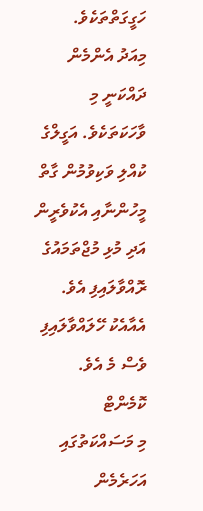ހަގީގަތްތަކެވެ.
މިއަދު އެންމެން ދައްކަނީ މި ވާހަކަތަކެވެ. އަގީލްގެ ކުއްލި ވަކިވުމުން ގާތް މީހުންނާއި އެކުވެރީން އަދި މުޅި މުޖްތަމައުގެ ރޮއްވާލައިފި އެވެ. އެއާއެކު ހޭލައްވާލައިފި ވެސް މެ އެވެ.
ކޮމެންޓް
މި މަސައްކަތުގައި އަހަރެމެން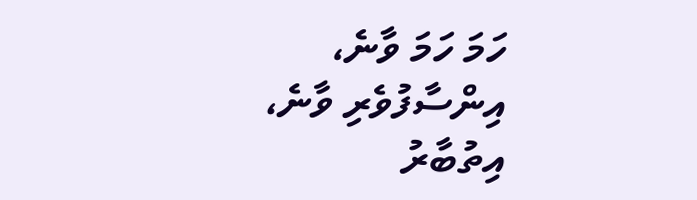ހަމަ ހަމަ ވާނެ، އިންސާފުވެރި ވާނެ، އިތުބާރު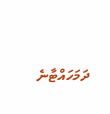ދަމަހައްޓާނެ